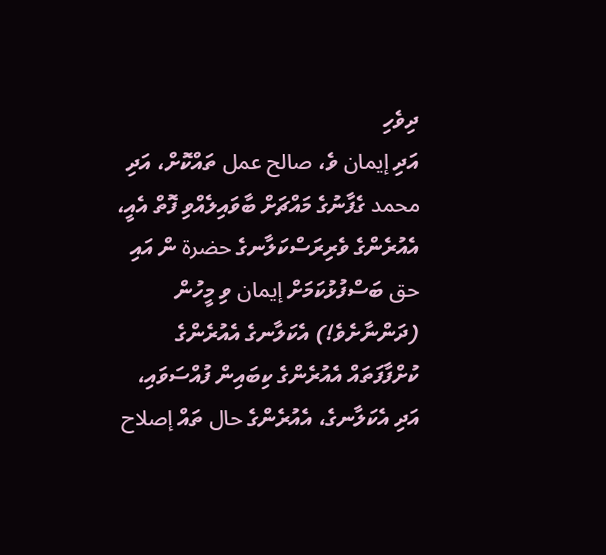ދިވެހި
އަދި إيمان ވެ، صالح عمل ތައްކޮށް، އަދި محمد ގެފާނުގެ މައްޗަށް ބާވައިލެއްވި ފޮތް އެއީ، އެއުރެންގެ ވެރިރަސްކަލާނގެ حضرة ން އައި حق ބަސްފުޅުކަމަށް إيمان ވި މީހުން (ދަންނާށެވެ!) އެކަލާނގެ އެއުރެންގެ ކުށްފާފަތައް އެއުރެންގެ ކިބައިން ފުއްސަވައި، އަދި އެކަލާނގެ، އެއުރެންގެ حال ތައް إصلاح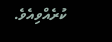ކުރެއްވިއެވެ.